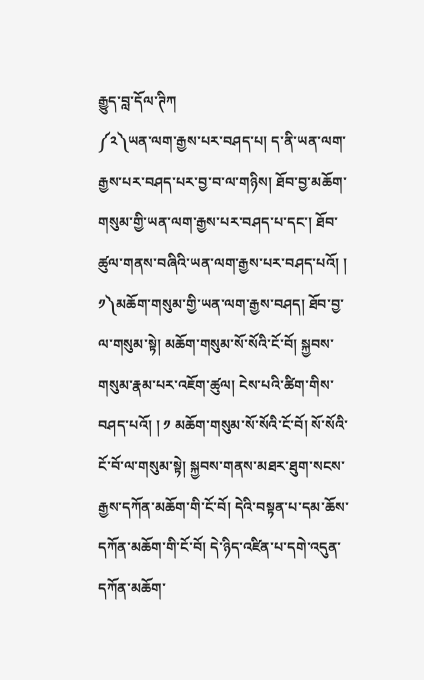རྒྱུད་བླ་དོལ་ཊིཀ
༼༢༽ཡན་ལག་རྒྱས་པར་བཤད་པ། ད་ནི་ཡན་ལག་རྒྱས་པར་བཤད་པར་བྱ་བ་ལ་གཉིས། ཐོབ་བྱ་མཆོག་གསུམ་གྱི་ཡན་ལག་རྒྱས་པར་བཤད་པ་དང་། ཐོབ་ཚུལ་གནས་བཞིའི་ཡན་ལག་རྒྱས་པར་བཤད་པའོ། ། ༡༽མཆོག་གསུམ་གྱི་ཡན་ལག་རྒྱས་བཤད། ཐོབ་བྱ་ལ་གསུམ་སྟེ། མཆོག་གསུམ་སོ་སོའི་ངོ་བོ། སྐྱབས་གསུམ་རྣམ་པར་འཇོག་ཚུལ། ངེས་པའི་ཚིག་གིས་བཤད་པའོ། ། ༡ མཆོག་གསུམ་སོ་སོའི་ངོ་བོ། སོ་སོའི་ངོ་བོ་ལ་གསུམ་སྟེ། སྐྱབས་གནས་མཐར་ཐུག་སངས་རྒྱས་དཀོན་མཆོག་གི་ངོ་བོ། དེའི་བསྟན་པ་དམ་ཆོས་དཀོན་མཆོག་གི་ངོ་བོ། དེ་ཉིད་འཛིན་པ་དགེ་འདུན་དཀོན་མཆོག་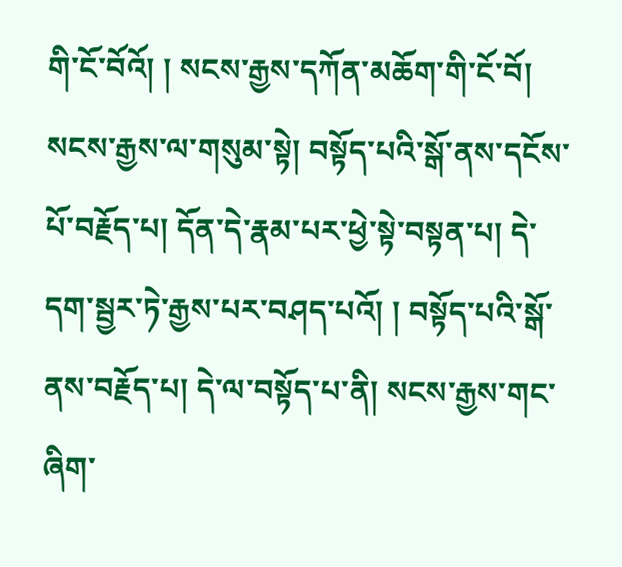གི་ངོ་བོའོ། ། སངས་རྒྱས་དཀོན་མཆོག་གི་ངོ་བོ། སངས་རྒྱས་ལ་གསུམ་སྟེ། བསྟོད་པའི་སྒོ་ནས་དངོས་པོ་བརྗོད་པ། དོན་དེ་རྣམ་པར་ཕྱེ་སྟེ་བསྟན་པ། དེ་དག་སྦྱར་ཏེ་རྒྱས་པར་བཤད་པའོ། ། བསྟོད་པའི་སྒོ་ནས་བརྗོད་པ། དེ་ལ་བསྟོད་པ་ནི། སངས་རྒྱས་གང་ཞིག་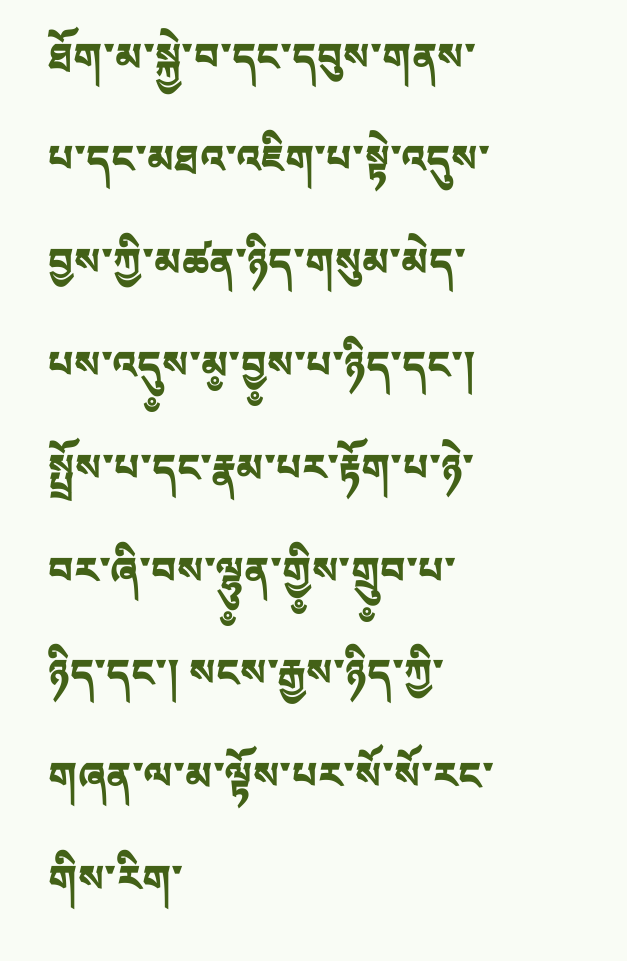ཐོག་མ་སྐྱེ་བ་དང་དབུས་གནས་པ་དང་མཐའ་འཇིག་པ་སྟེ་འདུས་བྱས་ཀྱི་མཚན་ཉིད་གསུམ་མེད་པས་འདུ༵ས་མ༵་བྱ༵ས་པ་ཉིད་དང་། སྤྲོས་པ་དང་རྣམ་པར་རྟོག་པ་ཉེ་བར་ཞི་བས་ལྷུ༵ན་གྱི༵ས་གྲུ༵བ་པ་ཉིད་དང་། སངས་རྒྱས་ཉིད་ཀྱི་གཞན་ལ་མ་ལྟོས་པར་སོ་སོ་རང་གིས་རིག་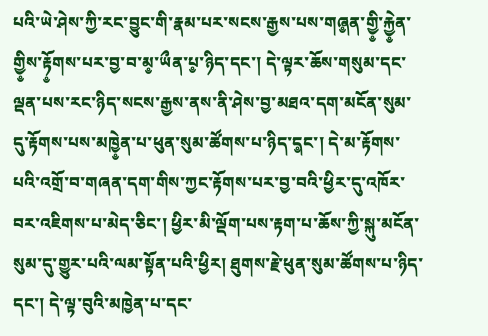པའི་ཡེ་ཤེས་ཀྱི་རང་བྱུང་གི་རྣམ་པར་སངས་རྒྱས་པས་གཞ༵ན་གྱི༵་རྐྱེ༵ན་གྱི༵ས་རྟོ༵གས་པར་བྱ་བ་མ༵་ཡྀན་པ༵་ཉིད་དང་། དེ་ལྟར་ཆོས་གསུམ་དང་ལྡན་པས་རང་ཉིད་སངས་རྒྱས་ནས་ནི་ཤེས་བྱ་མཐའ་དག་མངོན་སུམ་དུ་རྟོགས་པས་མཁྱེ༵ན་པ་ཕུན་སུམ་ཚོགས་པ་ཉིད་ད༵ང་། དེ་མ་རྟོགས་པའི་འགྲོ་བ་གཞན་དག་གིས་ཀྱང་རྟོགས་པར་བྱ་བའི་ཕྱིར་དུ་འཁོར་བར་འཇིགས་པ་མེད་ཅིང་། ཕྱིར་མི་ལྡོག་པས་རྟག་པ་ཆོས་ཀྱི་སྐུ་མངོན་སུམ་དུ་གྱུར་པའི་ལམ་སྟོན་པའི་ཕྱིར། ཐུགས་རྗེ་ཕུན་སུམ་ཚོགས་པ་ཉིད་དང་། དེ་ལྟ་བུའི་མཁྱེན་པ་དང་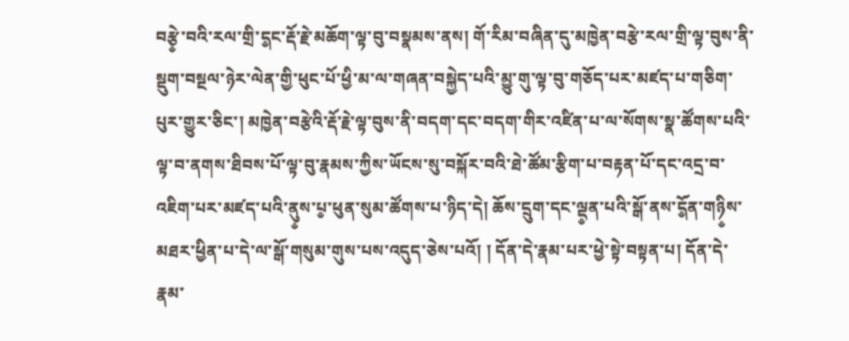བརྩེ༵་བའི་རལ་གྲི་ད༵ང་རྡོ་རྗེ་མཆོག་ལྟ་བུ་བསྣམས་ནས། གོ་རིམ་བཞིན་དུ་མཁྱེན་བརྩེ་རལ་གྲི་ལྟ་བུས་ནི་སྡུག་བསྔལ་ཉེར་ལེན་གྱི་ཕུང་པོ་ཕྱི་མ་ལ་གཞན་བསྐྱེད་པའི་མྱུ་གུ་ལྟ་བུ་གཅོད་པར་མཛད་པ་གཅིག་པུར་གྱུར་ཅིང་། མཁྱེན་བརྩེའི་རྡོ་རྗེ་ལྟ་བུས་ནི་བདག་དང་བདག་གིར་འཛིན་པ་ལ་སོགས་སྣ་ཚོགས་པའི་ལྟ་བ་ནགས་ཐིབས་པོ་ལྟ་བུ་རྣམས་ཀྱིས་ཡོངས་སུ་བསྐོར་བའི་ཐེ་ཚོམ་རྩིག་པ་བརྟན་པོ་དང་འདྲ་བ་འཇིག་པར་མཛད་པའི་ནུ༵ས་པ༵་ཕུན་སུམ་ཚོགས་པ་ཉིད་དེ། ཆོས་དྲུག་དང་ལྡ༵ན་པའི་སྒོ་ནས་དོ༵ན་གཉི༵ས་མཐར་ཕྱིན་པ་དེ་ལ་སྒོ་གསུམ་གུས་པས་འདུད་ཅེས་པའོ། ། དོན་དེ་རྣམ་པར་ཕྱེ་སྟེ་བསྟན་པ། དོན་དེ་རྣམ་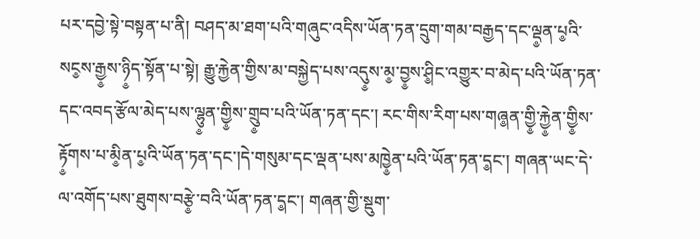པར་དབྱེ་སྟེ་བསྟན་པ་ནི། བཤད་མ་ཐག་པའི་གཞུང་འདིས་ཡོན་ཏན་དྲུག་གམ་བརྒྱད་དང་ལྡ༵ན་པ༵འི་སང༵ས་རྒྱ༵ས་ཉི༵ད་སྟོན་པ་སྟེ། རྒྱུ་རྐྱེན་གྱིས་མ་བསྐྱེད་པས་འདུ༵ས་མ༵་བྱ༵ས་ཤི༵ང་འགྱུར་བ་མེད་པའི་ཡོན་ཏན་དང་འབད་རྩོལ་མེད་པས་ལྷུ༵ན་གྱི༵ས་གྲུ༵བ་པའི་ཡོན་ཏན་དང་། རང་གིས་རིག་པས་གཞ༵ན་གྱི༵་རྐྱེ༵ན་གྱི༵ས་རྟོ༵གས་པ་མི༵ན་པ༵འི་ཡོན་ཏན་དང་།དེ་གསུམ་དང་ལྡན་པས་མཁྱེ༵ན་པའི་ཡོན་ཏན་ད༵ང་། གཞན་ཡང་དེ་ལ་འགོད་པས་ཐུགས་བརྩེ༵་བའི་ཡོན་ཏན་ད༵ང་། གཞན་གྱི་སྡུག་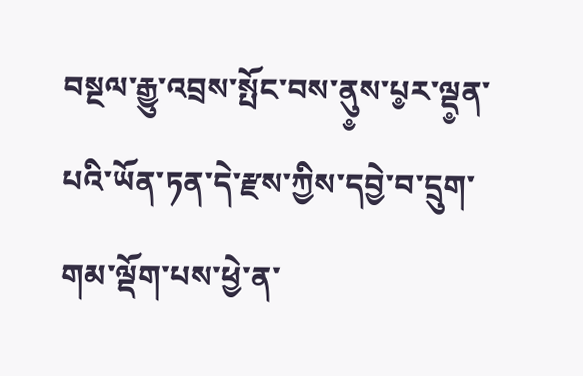བསྔལ་རྒྱུ་འབྲས་སྤོང་བས་ནུ༵ས་པ༵ར་ལྡ༵ན་པའི་ཡོན་ཏན་དེ་རྫས་ཀྱིས་དབྱེ་བ་དྲུག་གམ་ལྡོག་པས་ཕྱེ་ན་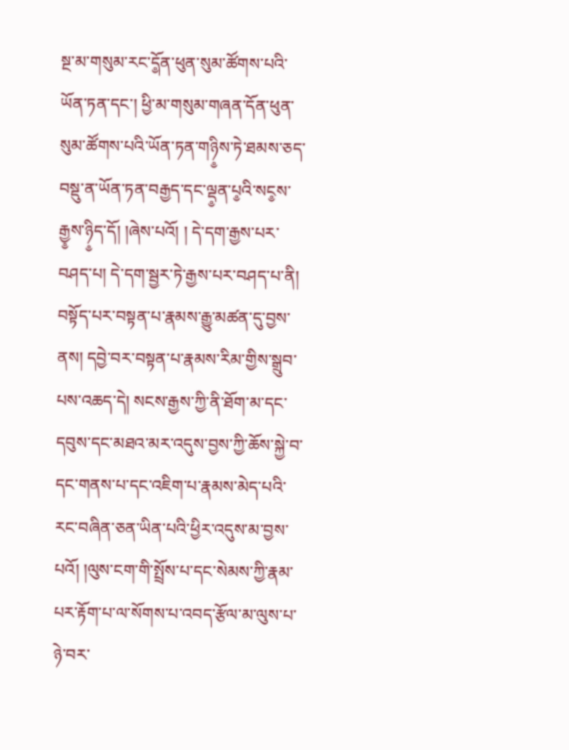སྔ་མ་གསུམ་རང་དོ༵ན་ཕུན་སུམ་ཚོགས་པའི་ཡོན་ཏན་དང་། ཕྱི་མ་གསུམ་གཞན་དོན་ཕུན་སུམ་ཚོགས་པའི་ཡོན་ཏན་གཉི༵ས་ཏེ་ཐམས་ཅད་བསྡུ་ན་ཡོན་ཏན་བརྒྱད་དང་ལྡ༵ན་པ༵འི་སང༵ས་རྒྱ༵ས་ཉི༵ད་དོ། །ཞེས་པའོ། ། དེ་དག་རྒྱས་པར་བཤད་པ། དེ་དག་སྦྱར་ཏེ་རྒྱས་པར་བཤད་པ་ནི། བསྟོད་པར་བསྟན་པ་རྣམས་རྒྱུ་མཚན་དུ་བྱས་ནས། དབྱེ་བར་བསྟན་པ་རྣམས་རིམ་གྱིས་སྒྲུབ་པས་འཆད་དེ། སངས་རྒྱས་ཀྱི་ནི་ཐོག་མ་དང་དབུས་དང་མཐའ་མར་འདུས་བྱས་ཀྱི་ཆོས་སྐྱེ་བ་དང་གནས་པ་དང་འཇིག་པ་རྣམས་མེད་པའི་རང་བཞིན་ཅན་ཡིན་པའི་ཕྱིར་འདུས་མ་བྱས་པའོ། །ལུས་ངག་གི་སྤྲོས་པ་དང་སེམས་ཀྱི་རྣམ་པར་རྟོག་པ་ལ་སོགས་པ་འབད་རྩོལ་མ་ལུས་པ་ཉེ་བར་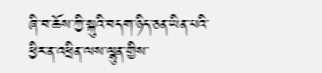ཞི་བ་ཆོས་ཀྱི་སྐུའི་བདག་ཉིད་ཅན་ཡིན་པའི་ཕྱིར་ན་འཕྲིན་ལས་ལྷུན་གྱིས་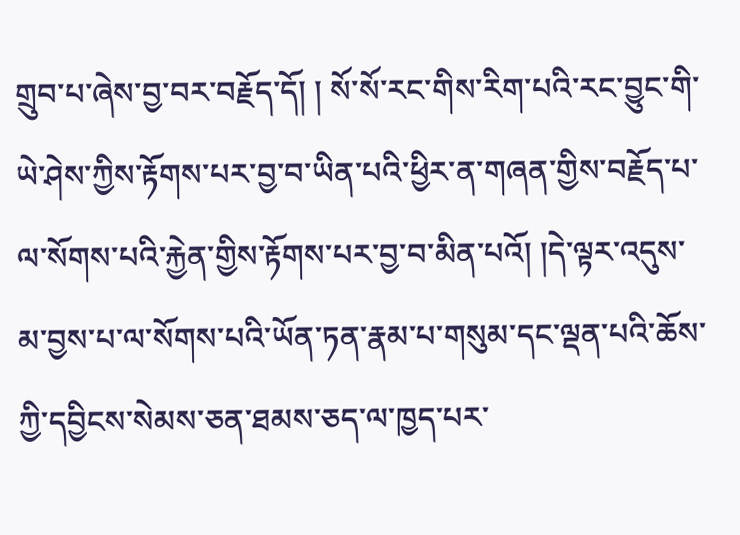གྲུབ་པ་ཞེས་བྱ་བར་བརྗོད་དོ། ། སོ་སོ་རང་གིས་རིག་པའི་རང་བྱུང་གི་ཡེ་ཤེས་ཀྱིས་རྟོགས་པར་བྱ་བ་ཡིན་པའི་ཕྱིར་ན་གཞན་གྱིས་བརྗོད་པ་ལ་སོགས་པའི་རྐྱེན་གྱིས་རྟོགས་པར་བྱ་བ་མིན་པའོ། །དེ་ལྟར་འདུས་མ་བྱས་པ་ལ་སོགས་པའི་ཡོན་ཏན་རྣམ་པ་གསུམ་དང་ལྡན་པའི་ཆོས་ཀྱི་དབྱིངས་སེམས་ཅན་ཐམས་ཅད་ལ་ཁྱད་པར་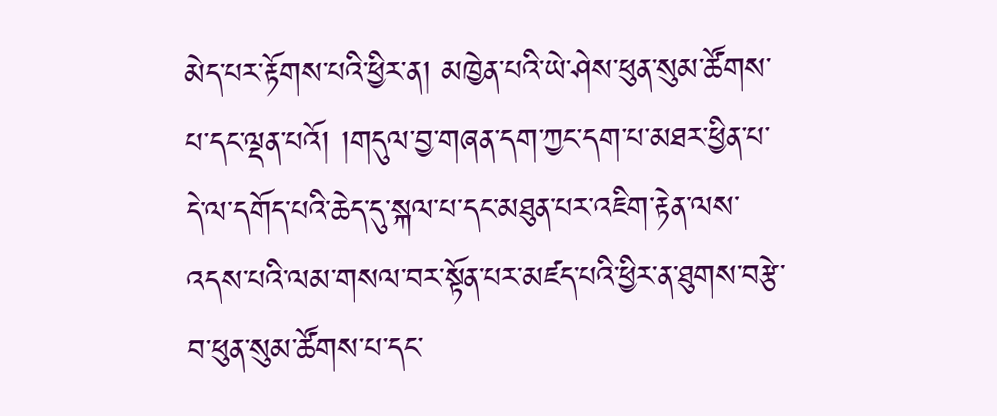མེད་པར་རྟོགས་པའི་ཕྱིར་ན། མཁྱེན་པའི་ཡེ་ཤེས་ཕུན་སུམ་ཚོགས་པ་དང་ལྡན་པའོ། །གདུལ་བྱ་གཞན་དག་ཀྱང་དག་པ་མཐར་ཕྱིན་པ་དེ་ལ་དགོད་པའི་ཆེད་དུ་སྐལ་པ་དང་མཐུན་པར་འཇིག་རྟེན་ལས་འདས་པའི་ལམ་གསལ་བར་སྟོན་པར་མཛད་པའི་ཕྱིར་ན་ཐུགས་བརྩེ་བ་ཕུན་སུམ་ཚོགས་པ་དང་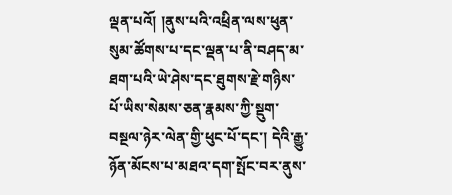ལྡན་པའོ། །ནུས་པའི་འཕྲིན་ལས་ཕུན་སུམ་ཚོགས་པ་དང་ལྡན་པ་ནི་བཤད་མ་ཐག་པའི་ཡེ་ཤེས་དང་ཐུགས་རྗེ་གཉིས་པོ་ཡིས་སེམས་ཅན་རྣམས་ཀྱི་སྡུག་བསྔལ་ཉེར་ལེན་གྱི་ཕུང་པོ་དང་། དེའི་རྒྱུ་ཉོན་མོངས་པ་མཐའ་དག་སྤོང་བར་ནུས་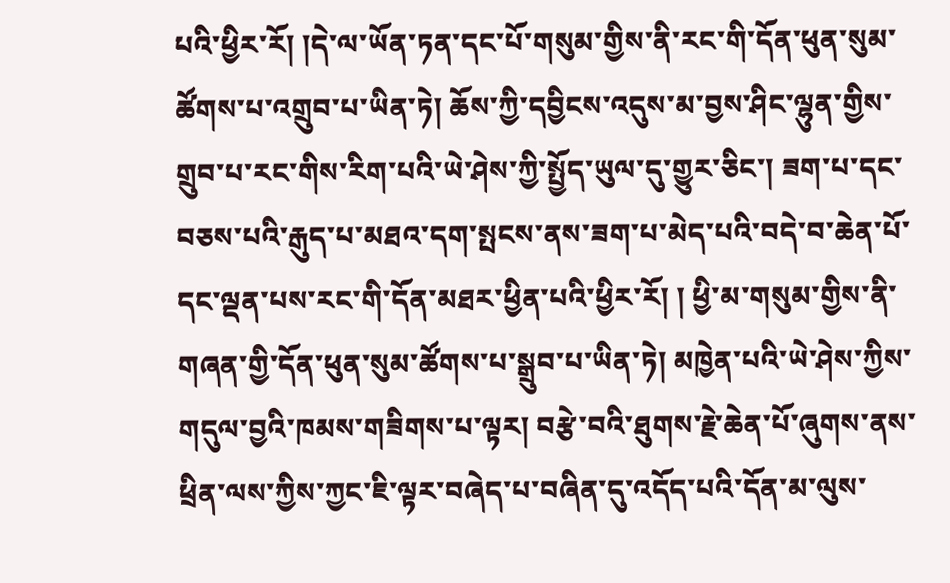པའི་ཕྱིར་རོ། །དེ་ལ་ཡོན་ཏན་དང་པོ་གསུམ་གྱིས་ནི་རང་གི་དོན་ཕུན་སུམ་ཚོགས་པ་འགྲུབ་པ་ཡིན་ཏེ། ཆོས་ཀྱི་དབྱིངས་འདུས་མ་བྱས་ཤིང་ལྷུན་གྱིས་གྲུབ་པ་རང་གིས་རིག་པའི་ཡེ་ཤེས་ཀྱི་སྤྱོད་ཡུལ་དུ་གྱུར་ཅིང་། ཟག་པ་དང་བཅས་པའི་རྒུད་པ་མཐའ་དག་སྤངས་ནས་ཟག་པ་མེད་པའི་བདེ་བ་ཆེན་པོ་དང་ལྡན་པས་རང་གི་དོན་མཐར་ཕྱིན་པའི་ཕྱིར་རོ། ། ཕྱི་མ་གསུམ་གྱིས་ནི་གཞན་གྱི་དོན་ཕུན་སུམ་ཚོགས་པ་སྒྲུབ་པ་ཡིན་ཏེ། མཁྱེན་པའི་ཡེ་ཤེས་ཀྱིས་གདུལ་བྱའི་ཁམས་གཟིགས་པ་ལྟར། བརྩེ་བའི་ཐུགས་རྗེ་ཆེན་པོ་ཞུགས་ནས་ཕྲིན་ལས་ཀྱིས་ཀྱང་ཇི་ལྟར་བཞེད་པ་བཞིན་དུ་འདོད་པའི་དོན་མ་ལུས་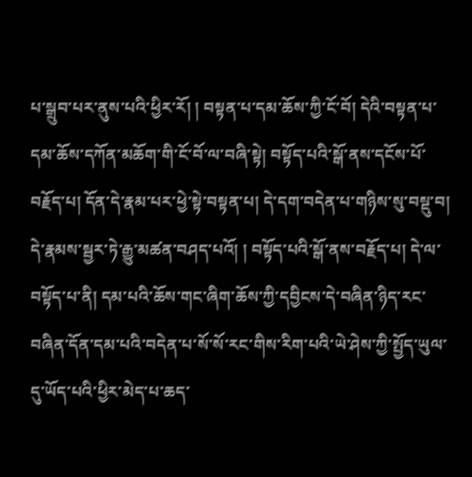པ་སྒྲུབ་པར་ནུས་པའི་ཕྱིར་རོ། ། བསྟན་པ་དམ་ཆོས་ཀྱི་ངོ་བོ། དེའི་བསྟན་པ་དམ་ཆོས་དཀོན་མཆོག་གི་ངོ་བོ་ལ་བཞི་སྟེ། བསྟོད་པའི་སྒོ་ནས་དངོས་པོ་བརྗོད་པ། དོན་དེ་རྣམ་པར་ཕྱེ་སྟེ་བསྟན་པ། དེ་དག་བདེན་པ་གཉིས་སུ་བསྡུ་བ། དེ་རྣམས་སྦྱར་ཏེ་རྒྱུ་མཚན་བཤད་པའོ། ། བསྟོད་པའི་སྒོ་ནས་བརྗོད་པ། དེ་ལ་བསྟོད་པ་ནི། དམ་པའི་ཆོས་གང་ཞིག་ཆོས་ཀྱི་དབྱིངས་དེ་བཞིན་ཉིད་རང་བཞིན་དོན་དམ་པའི་བདེན་པ་སོ་སོ་རང་གིས་རིག་པའི་ཡེ་ཤེས་ཀྱི་སྤྱོད་ཡུལ་དུ་ཡོད་པའི་ཕྱིར་མེད་པ་ཆད་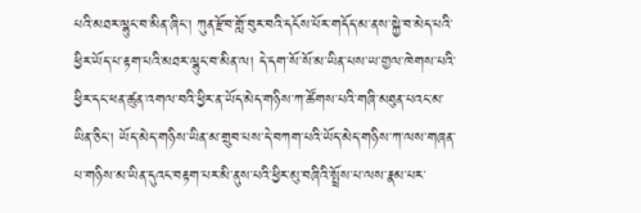པའི་མཐར་ལྷུང་བ་མིན་ཞིང་། ཀུན་རྫོབ་གློ་བུར་བའི་དངོས་པོར་གདོད་མ་ནས་སྐྱེ་བ་མེད་པའི་ཕྱིར་ཡོད་པ་རྟག་པའི་མཐར་ལྷུང་བ་མིན་ལ། དེ་དག་སོ་སོ་མ་ཡིན་པས་ཡ་གྱལ་ཁེགས་པའི་ཕྱིར་དང་ཕན་ཚུན་འགལ་བའི་ཕྱིར་ན་ཡོད་མེད་གཉིས་ཀ་ཚོགས་པའི་གཞི་མཐུན་པའང་མ་ཡིན་ཅིང་། ཡོད་མེད་གཉིས་ཡིན་མ་གྲུབ་པས་དེ་བཀག་པའི་ཡོད་མེད་གཉིས་ཀ་ལས་གཞན་པ་གཉིས་མ་ཡིན་དུའང་བརྟག་པར་མི་ནུས་པའི་ཕྱིར་མུ་བཞིའི་སྤྲོས་པ་ལས་རྣམ་པར་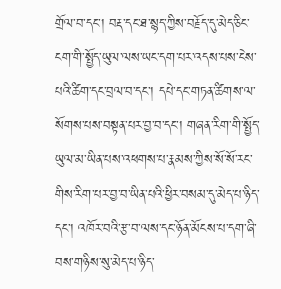གྲོལ་བ་དང་། བརྡ་དང་ཐ་སྙད་ཀྱིས་བརྗོད་དུ་མེད་ཅིང་ངག་གི་སྤྱོད་ཡུལ་ལས་ཡང་དག་པར་འདས་པས་ངེས་པའི་ཚིག་དང་བྲལ་བ་དང་། དཔེ་དང་གཏན་ཚིགས་ལ་སོགས་པས་བསྟན་པར་བྱ་བ་དང་། གཞན་རིག་གི་སྤྱོད་ཡུལ་མ་ཡིན་པས་འཕགས་པ་རྣམས་ཀྱིས་སོ་སོ་རང་གིས་རིག་པར་བྱ་བ་ཡིན་པའི་ཕྱིར་བསམ་དུ་མེད་པ་ཉིད་དང་། འཁོར་བའི་རྩ་བ་ལས་དང་ཉོན་མོངས་པ་དག་ཞི་བས་གཉིས་སུ་མེད་པ་ཉིད་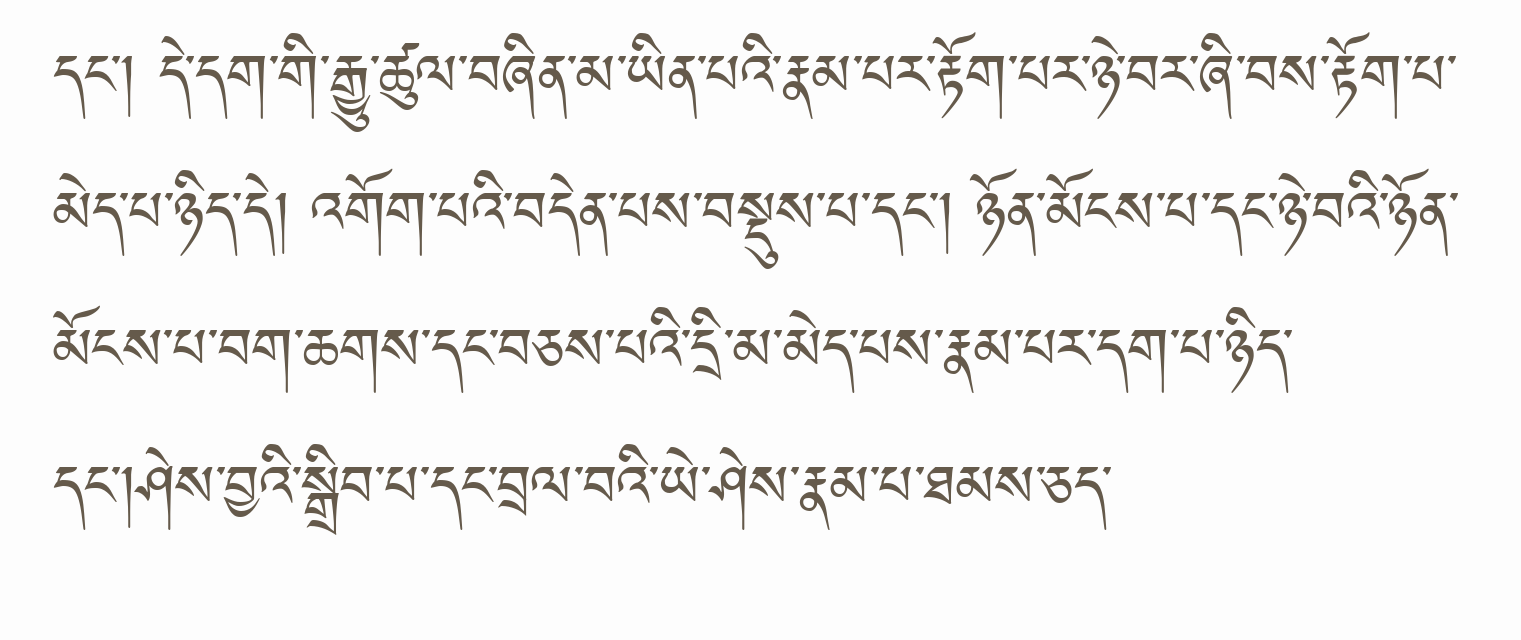དང་། དེ་དག་གི་རྒྱུ་ཚུལ་བཞིན་མ་ཡིན་པའི་རྣམ་པར་རྟོག་པར་ཉེ་བར་ཞི་བས་རྟོག་པ་མེད་པ་ཉིད་དེ། འགོག་པའི་བདེན་པས་བསྡུས་པ་དང་། ཉོན་མོངས་པ་དང་ཉེ་བའི་ཉོན་མོངས་པ་བག་ཆགས་དང་བཅས་པའི་དྲི་མ་མེད་པས་རྣམ་པར་དག་པ་ཉིད་དང་།ཤེས་བྱའི་སྒྲིབ་པ་དང་བྲལ་བའི་ཡེ་ཤེས་རྣམ་པ་ཐམས་ཅད་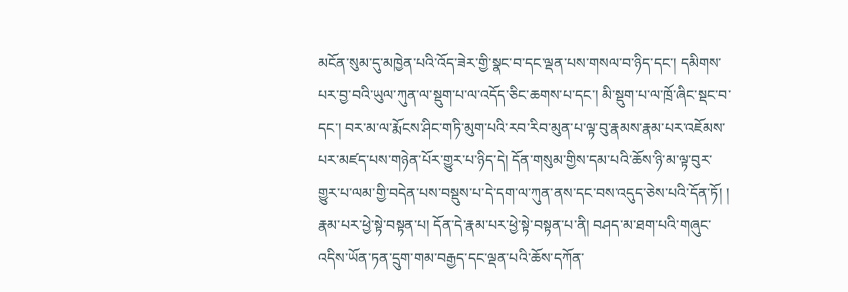མངོན་སུམ་དུ་མཁྱེན་པའི་འོད་ཟེར་གྱི་སྣང་བ་དང་ལྡན་པས་གསལ་བ་ཉིད་དང་། དམིགས་པར་བྱ་བའི་ཡུལ་ཀུན་ལ་སྡུག་པ་ལ་འདོད་ཅིང་ཆགས་པ་དང་། མི་སྡུག་པ་ལ་ཁྲོ་ཞིང་སྡང་བ་དང་། བར་མ་ལ་རྨོངས་ཤིང་གཏི་མུག་པའི་རབ་རིབ་མུན་པ་ལྟ་བུ་རྣམས་རྣམ་པར་འཇོམས་པར་མཛད་པས་གཉེན་པོར་གྱུར་པ་ཉིད་དེ། དོན་གསུམ་གྱིས་དམ་པའི་ཆོས་ཉི་མ་ལྟ་བུར་གྱུར་པ་ལམ་གྱི་བདེན་པས་བསྡུས་པ་དེ་དག་ལ་ཀུན་ནས་དང་བས་འདུད་ཅེས་པའི་དོན་ཏོ། ། རྣམ་པར་ཕྱེ་སྟེ་བསྟན་པ། དོན་དེ་རྣམ་པར་ཕྱེ་སྟེ་བསྟན་པ་ནི། བཤད་མ་ཐག་པའི་གཞུང་འདིས་ཡོན་ཏན་དྲུག་གམ་བརྒྱད་དང་ལྡན་པའི་ཆོས་དཀོན་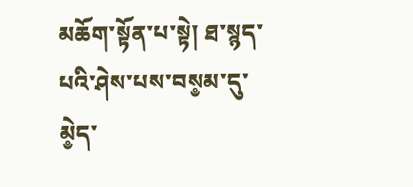མཆོག་སྟོན་པ་སྟེ། ཐ་སྙད་པའི་ཤེས་པས་བས༵མ་དུ་མེ༵ད་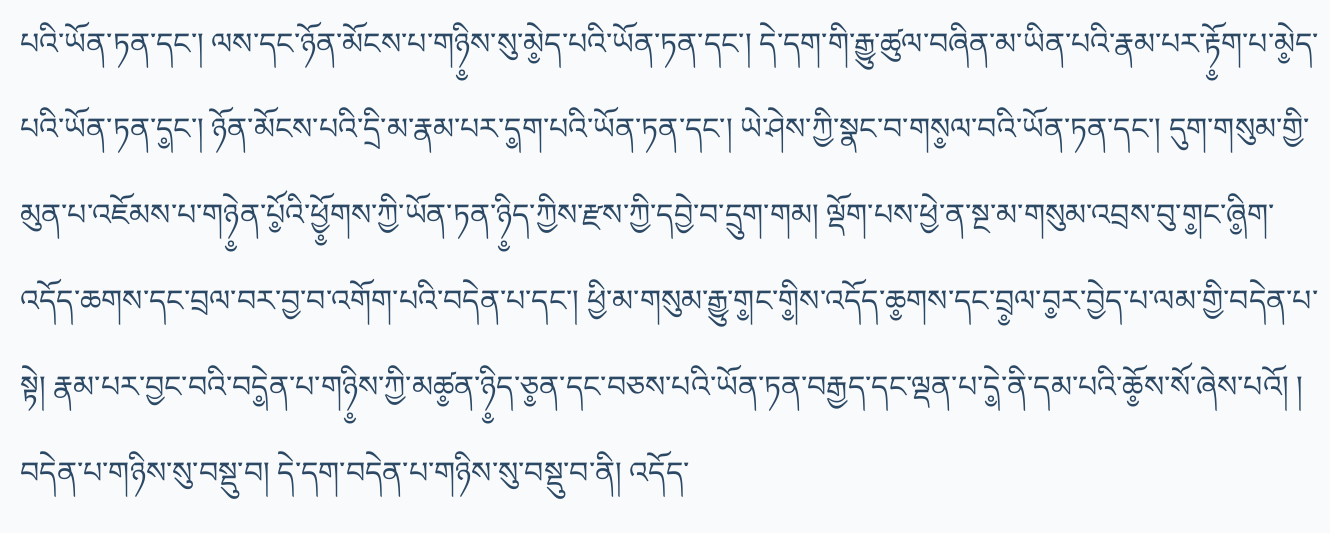པའི་ཡོན་ཏན་དང་། ལས་དང་ཉོན་མོངས་པ་གཉི༵ས་སུ་མེ༵ད་པའི་ཡོན་ཏན་དང་། དེ་དག་གི་རྒྱུ་ཚུལ་བཞིན་མ་ཡིན་པའི་རྣམ་པར་རྟོ༵ག་པ་མེ༵ད་པའི་ཡོན་ཏན་ད༵ང་། ཉོན་མོངས་པའི་དྲི་མ་རྣམ་པར་ད༵ག་པའི་ཡོན་ཏན་དང་། ཡེ་ཤེས་ཀྱི་སྣང་བ་གས༵ལ་བའི་ཡོན་ཏན་དང་། དུག་གསུམ་གྱི་མུན་པ་འཇོམས་པ་གཉེ༵ན་པོ༵འི་ཕྱོ༵གས་ཀྱི་ཡོན་ཏན་ཉི༵ད་ཀྱིས་རྫས་ཀྱི་དབྱེ་བ་དྲུག་གམ། ལྡོག་པས་ཕྱེ་ན་སྔ་མ་གསུམ་འབྲས་བུ་ག༵ང་ཞི༵ག་འདོད་ཆགས་དང་བྲལ་བར་བྱ་བ་འགོག་པའི་བདེན་པ་དང་། ཕྱི་མ་གསུམ་རྒྱུ་ག༵ང་གི༵ས་འདོད་ཆ༵གས་དང་བྲ༵ལ་བ༵ར་བྱེད་པ་ལམ་གྱི་བདེན་པ་སྟེ། རྣམ་པར་བྱང་བའི་བདེ༵ན་པ་གཉི༵ས་ཀྱི་མཚ༵ན་ཉི༵ད་ཅ༵ན་དང་བཅས་པའི་ཡོན་ཏན་བརྒྱད་དང་ལྡན་པ་དེ༵་ནི་དམ་པའི་ཆོ༵ས་སོ་ཞེས་པའོ། ། བདེན་པ་གཉིས་སུ་བསྡུ་བ། དེ་དག་བདེན་པ་གཉིས་སུ་བསྡུ་བ་ནི། འདོད་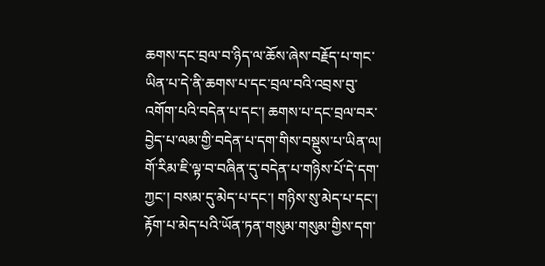ཆགས་དང་བྲལ་བ་ཉིད་ལ་ཆོས་ཞེས་བརྗོད་པ་གང་ཡིན་པ་དེ་ནི་ཆགས་པ་དང་བྲལ་བའི་འབྲས་བུ་འགོག་པའི་བདེན་པ་དང་། ཆགས་པ་དང་བྲལ་བར་བྱེད་པ་ལམ་གྱི་བདེན་པ་དག་གིས་བསྡུས་པ་ཡིན་ལ། གོ་རིམ་ཇི་ལྟ་བ་བཞིན་དུ་བདེན་པ་གཉིས་པོ་དེ་དག་ཀྱང་། བསམ་དུ་མེད་པ་དང་། གཉིས་སུ་མེད་པ་དང་། རྟོག་པ་མེད་པའི་ཡོན་ཏན་གསུམ་གསུམ་གྱིས་དག་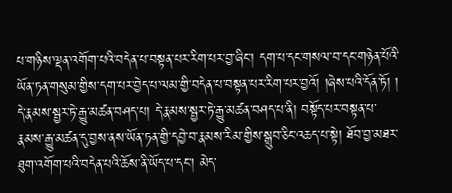པ་གཉིས་ལྡན་འགོག་པའི་བདེན་པ་བསྟན་པར་རིག་པར་བྱ་ཞིང་། དག་པ་དང་གསལ་བ་དང་གཉེན་པོའི་ཡོན་ཏན་གསུམ་གྱིས་དག་པར་བྱེད་པ་ལམ་གྱི་བདེན་པ་བསྟན་པར་རིག་པར་བྱའོ། །ཞེས་པའི་དོན་ཏོ། ། དེ་རྣམས་སྦྱར་ཏེ་རྒྱུ་མཚན་བཤད་པ། དེ་རྣམས་སྦྱར་ཏེ་རྒྱུ་མཚན་བཤད་པ་ནི། བསྟོད་པར་བསྟན་པ་རྣམས་རྒྱུ་མཚན་དུ་བྱས་ནས་ཡོན་ཏན་གྱི་དབྱེ་བ་རྣམས་རིམ་གྱིས་སྒྲུབ་ཅིང་འཆད་པ་སྟེ། ཐོབ་བྱ་མཐར་ཐུག་འགོག་པའི་བདེན་པའི་ཆོས་ནི་ཡོད་པ་དང་། མེད་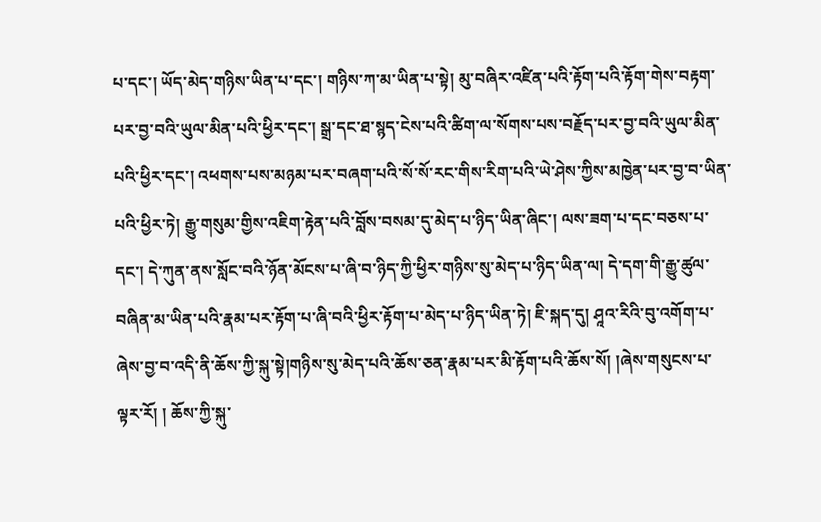པ་དང་། ཡོད་མེད་གཉིས་ཡིན་པ་དང་། གཉིས་ཀ་མ་ཡིན་པ་སྟེ། མུ་བཞིར་འཛིན་པའི་རྟོག་པའི་རྟོག་གེས་བརྟག་པར་བྱ་བའི་ཡུལ་མིན་པའི་ཕྱིར་དང་། སྒྲ་དང་ཐ་སྙད་ངེས་པའི་ཚིག་ལ་སོགས་པས་བརྗོད་པར་བྱ་བའི་ཡུལ་མིན་པའི་ཕྱིར་དང་། འཕགས་པས་མཉམ་པར་བཞག་པའི་སོ་སོ་རང་གིས་རིག་པའི་ཡེ་ཤེས་ཀྱིས་མཁྱེན་པར་བྱ་བ་ཡིན་པའི་ཕྱིར་ཏེ། རྒྱུ་གསུམ་གྱིས་འཇིག་རྟེན་པའི་བློས་བསམ་དུ་མེད་པ་ཉིད་ཡིན་ཞིང་། ལས་ཟག་པ་དང་བཅས་པ་དང་། དེ་ཀུན་ནས་སློང་བའི་ཉོན་མོངས་པ་ཞི་བ་ཉིད་ཀྱི་ཕྱིར་གཉིས་སུ་མེད་པ་ཉིད་ཡིན་ལ། དེ་དག་གི་རྒྱུ་ཚུལ་བཞིན་མ་ཡིན་པའི་རྣམ་པར་རྟོག་པ་ཞི་བའི་ཕྱིར་རྟོག་པ་མེད་པ་ཉིད་ཡིན་ཏེ། ཇི་སྐད་དུ། ཤཱའ་རིའི་བུ་འགོག་པ་ཞེས་བྱ་བ་འདི་ནི་ཆོས་ཀྱི་སྐུ་སྟེ།གཉིས་སུ་མེད་པའི་ཆོས་ཅན་རྣམ་པར་མི་རྟོག་པའི་ཆོས་སོ། །ཞེས་གསུངས་པ་ལྟར་རོ། ། ཆོས་ཀྱི་སྐུ་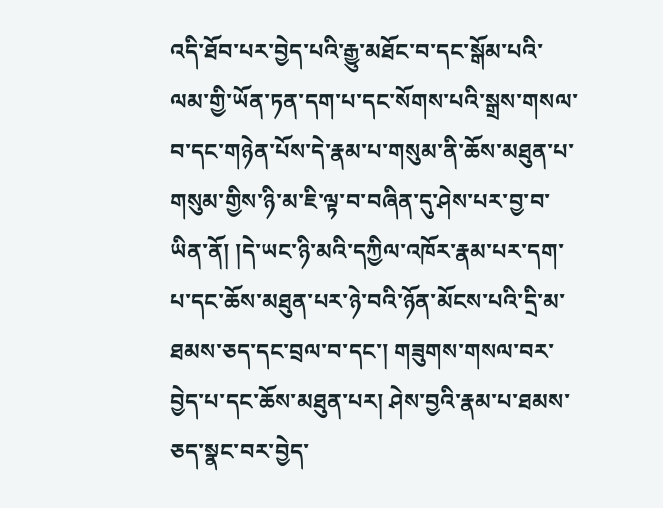འདི་ཐོབ་པར་བྱེད་པའི་རྒྱུ་མཐོང་བ་དང་སྒོམ་པའི་ལམ་གྱི་ཡོན་ཏན་དག་པ་དང་སོགས་པའི་སྒྲས་གསལ་བ་དང་གཉེན་པོས་དེ་རྣམ་པ་གསུམ་ནི་ཆོས་མཐུན་པ་གསུམ་གྱིས་ཉི་མ་ཇི་ལྟ་བ་བཞིན་དུ་ཤེས་པར་བྱ་བ་ཡིན་ནོ། །དེ་ཡང་ཉི་མའི་དཀྱིལ་འཁོར་རྣམ་པར་དག་པ་དང་ཆོས་མཐུན་པར་ཉེ་བའི་ཉོན་མོངས་པའི་དྲི་མ་ཐམས་ཅད་དང་བྲལ་བ་དང་། གཟུགས་གསལ་བར་བྱེད་པ་དང་ཆོས་མཐུན་པར། ཤེས་བྱའི་རྣམ་པ་ཐམས་ཅད་སྣང་བར་བྱེད་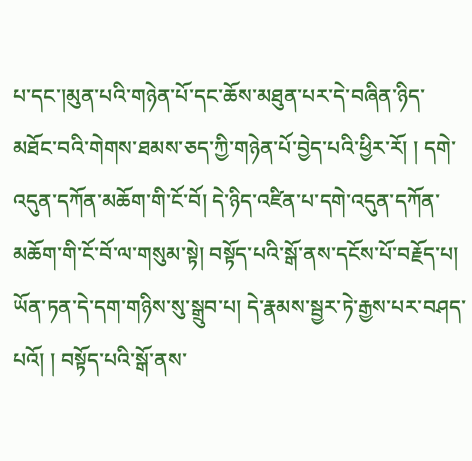པ་དང་།མུན་པའི་གཉེན་པོ་དང་ཆོས་མཐུན་པར་དེ་བཞིན་ཉིད་མཐོང་བའི་གེགས་ཐམས་ཅད་ཀྱི་གཉེན་པོ་བྱེད་པའི་ཕྱིར་རོ། ། དགེ་འདུན་དཀོན་མཆོག་གི་ངོ་བོ། དེ་ཉིད་འཛིན་པ་དགེ་འདུན་དཀོན་མཆོག་གི་ངོ་བོ་ལ་གསུམ་སྟེ། བསྟོད་པའི་སྒོ་ནས་དངོས་པོ་བརྗོད་པ། ཡོན་ཏན་དེ་དག་གཉིས་སུ་སྒྲུབ་པ། དེ་རྣམས་སྦྱར་ཏེ་རྒྱས་པར་བཤད་པའོ། ། བསྟོད་པའི་སྒོ་ནས་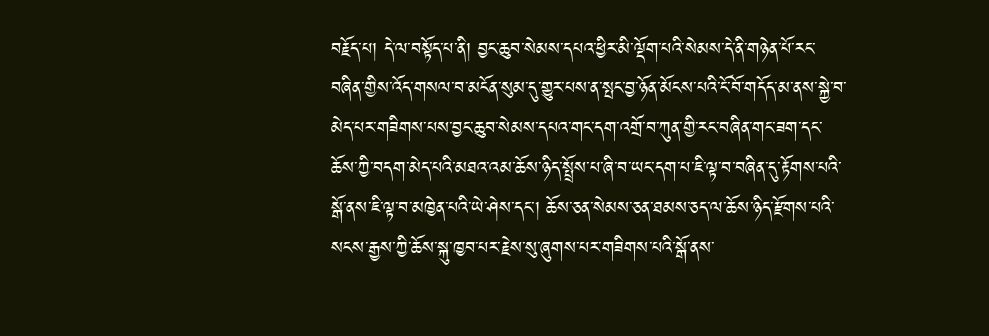བརྗོད་པ། དེ་ལ་བསྟོད་པ་ནི། བྱང་ཆུབ་སེམས་དཔའ་ཕྱིར་མི་ལྡོག་པའི་སེམས་དེ་ནི་གཉེན་པོ་རང་བཞིན་གྱིས་འོད་གསལ་བ་མངོན་སུམ་དུ་གྱུར་པས་ན་སྤང་བྱ་ཉོན་མོངས་པའི་ངོ་བོ་གདོད་མ་ནས་སྐྱེ་བ་མེད་པར་གཟིགས་པས་བྱང་ཆུབ་སེམས་དཔའ་གང་དག་འགྲོ་བ་ཀུན་གྱི་རང་བཞིན་གང་ཟག་དང་ཆོས་ཀྱི་བདག་མེད་པའི་མཐའ་འམ་ཆོས་ཉིད་སྤྲོས་པ་ཞི་བ་ཡང་དག་པ་ཇི་ལྟ་བ་བཞིན་དུ་རྟོགས་པའི་སྒོ་ནས་ཇི་ལྟ་བ་མཁྱེན་པའི་ཡེ་ཤེས་དང་། ཆོས་ཅན་སེམས་ཅན་ཐམས་ཅད་ལ་ཆོས་ཉིད་རྫོགས་པའི་སངས་རྒྱས་ཀྱི་ཆོས་སྐུ་ཁྱབ་པར་རྗེས་སུ་ཞུགས་པར་གཟིགས་པའི་སྒོ་ནས་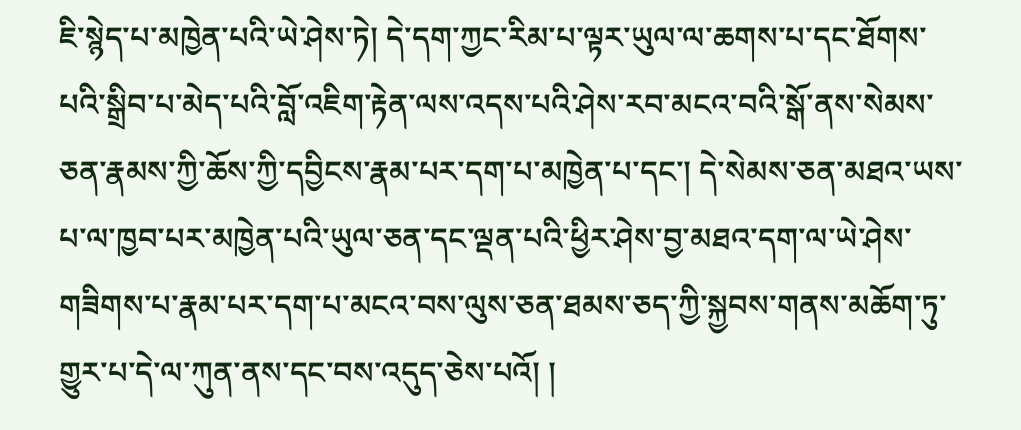ཇི་སྙེད་པ་མཁྱེན་པའི་ཡེ་ཤེས་ཏེ། དེ་དག་ཀྱང་རིམ་པ་ལྟར་ཡུལ་ལ་ཆགས་པ་དང་ཐོགས་པའི་སྒྲིབ་པ་མེད་པའི་བློ་འཇིག་རྟེན་ལས་འདས་པའི་ཤེས་རབ་མངའ་བའི་སྒོ་ནས་སེམས་ཅན་རྣམས་ཀྱི་ཆོས་ཀྱི་དབྱིངས་རྣམ་པར་དག་པ་མཁྱེན་པ་དང་། དེ་སེམས་ཅན་མཐའ་ཡས་པ་ལ་ཁྱབ་པར་མཁྱེན་པའི་ཡུལ་ཅན་དང་ལྡན་པའི་ཕྱིར་ཤེས་བྱ་མཐའ་དག་ལ་ཡེ་ཤེས་གཟིགས་པ་རྣམ་པར་དག་པ་མངའ་བས་ལུས་ཅན་ཐམས་ཅད་ཀྱི་སྐྱབས་གནས་མཆོག་ཏུ་གྱུར་པ་དེ་ལ་ཀུན་ནས་དང་བས་འདུད་ཅེས་པའོ། །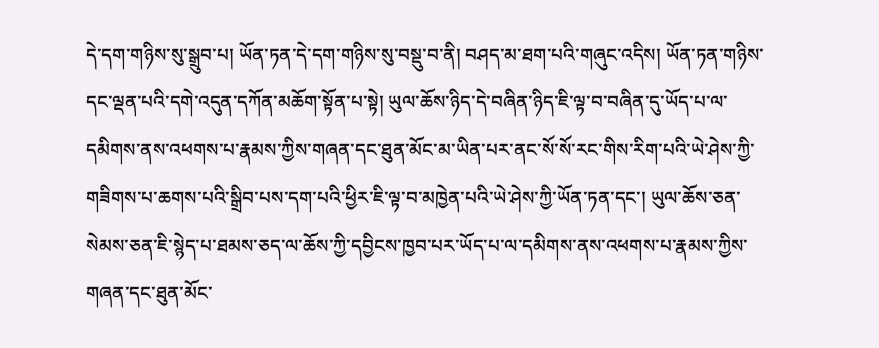དེ་དག་གཉིས་སུ་སྒྲུབ་པ། ཡོན་ཏན་དེ་དག་གཉིས་སུ་བསྡུ་བ་ནི། བཤད་མ་ཐག་པའི་གཞུང་འདིས། ཡོན་ཏན་གཉིས་དང་ལྡན་པའི་དགེ་འདུན་དཀོན་མཆོག་སྟོན་པ་སྟེ། ཡུལ་ཆོས་ཉིད་དེ་བཞིན་ཉིད་ཇི་ལྟ་བ་བཞིན་དུ་ཡོད་པ་ལ་དམིགས་ནས་འཕགས་པ་རྣམས་ཀྱིས་གཞན་དང་ཐུན་མོང་མ་ཡིན་པར་ནང་སོ་སོ་རང་གིས་རིག་པའི་ཡེ་ཤེས་ཀྱི་གཟིགས་པ་ཆགས་པའི་སྒྲིབ་པས་དག་པའི་ཕྱིར་ཇི་ལྟ་བ་མཁྱེན་པའི་ཡེ་ཤེས་ཀྱི་ཡོན་ཏན་དང་། ཡུལ་ཆོས་ཅན་སེམས་ཅན་ཇི་སྙེད་པ་ཐམས་ཅད་ལ་ཆོས་ཀྱི་དབྱིངས་ཁྱབ་པར་ཡོད་པ་ལ་དམིགས་ནས་འཕགས་པ་རྣམས་ཀྱིས་གཞན་དང་ཐུན་མོང་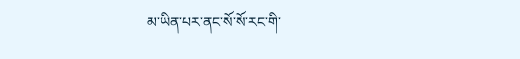མ་ཡིན་པར་ནང་སོ་སོ་རང་གི་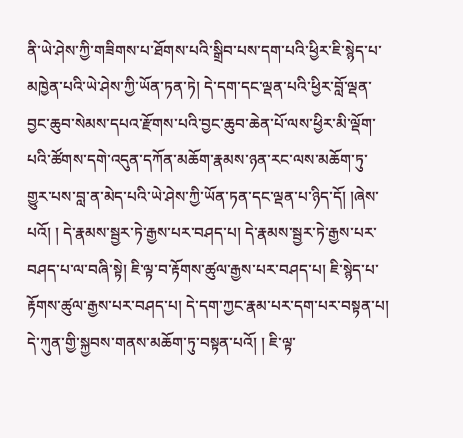ནི་ཡེ་ཤེས་ཀྱི་གཟིགས་པ་ཐོགས་པའི་སྒྲིབ་པས་དག་པའི་ཕྱིར་ཇི་སྙེད་པ་མཁྱེན་པའི་ཡེ་ཤེས་ཀྱི་ཡོན་ཏན་ཏེ། དེ་དག་དང་ལྡན་པའི་ཕྱིར་བློ་ལྡན་བྱང་ཆུབ་སེམས་དཔའ་རྫོགས་པའི་བྱང་ཆུབ་ཆེན་པོ་ལས་ཕྱིར་མི་ལྡོག་པའི་ཚོགས་དགེ་འདུན་དཀོན་མཆོག་རྣམས་ཉན་རང་ལས་མཆོག་ཏུ་གྱུར་པས་བླ་ན་མེད་པའི་ཡེ་ཤེས་ཀྱི་ཡོན་ཏན་དང་ལྡན་པ་ཉིད་དོ། །ཞེས་པའོ། ། དེ་རྣམས་སྦྱར་ཏེ་རྒྱས་པར་བཤད་པ། དེ་རྣམས་སྦྱར་ཏེ་རྒྱས་པར་བཤད་པ་ལ་བཞི་སྟེ། ཇི་ལྟ་བ་རྟོགས་ཚུལ་རྒྱས་པར་བཤད་པ། ཇི་སྙེད་པ་རྟོགས་ཚུལ་རྒྱས་པར་བཤད་པ། དེ་དག་ཀྱང་རྣམ་པར་དག་པར་བསྟན་པ། དེ་ཀུན་གྱི་སྐྱབས་གནས་མཆོག་ཏུ་བསྟན་པའོ། ། ཇི་ལྟ་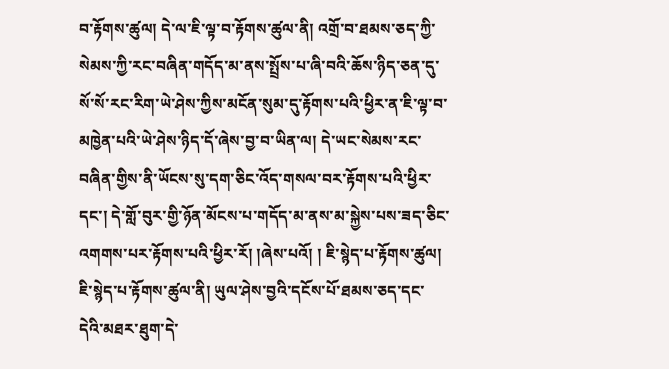བ་རྟོགས་ཚུལ། དེ་ལ་ཇི་ལྟ་བ་རྟོགས་ཚུལ་ནི། འགྲོ་བ་ཐམས་ཅད་ཀྱི་སེམས་ཀྱི་རང་བཞིན་གདོད་མ་ནས་སྤྲོས་པ་ཞི་བའི་ཆོས་ཉིད་ཅན་དུ་སོ་སོ་རང་རིག་ཡེ་ཤེས་ཀྱིས་མངོན་སུམ་དུ་རྟོགས་པའི་ཕྱིར་ན་ཇི་ལྟ་བ་མཁྱེན་པའི་ཡེ་ཤེས་ཉིད་དོ་ཞེས་བྱ་བ་ཡིན་ལ། དེ་ཡང་སེམས་རང་བཞིན་གྱིས་ནི་ཡོངས་སུ་དག་ཅིང་འོད་གསལ་བར་རྟོགས་པའི་ཕྱིར་དང་། དེ་གློ་བུར་གྱི་ཉོན་མོངས་པ་གདོད་མ་ནས་མ་སྐྱེས་པས་ཟད་ཅིང་འགགས་པར་རྟོགས་པའི་ཕྱིར་རོ། །ཞེས་པའོ། ། ཇི་སྙེད་པ་རྟོགས་ཚུལ། ཇི་སྙེད་པ་རྟོགས་ཚུལ་ནི། ཡུལ་ཤེས་བྱའི་དངོས་པོ་ཐམས་ཅད་དང་དེའི་མཐར་ཐུག་དེ་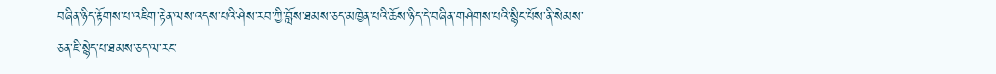བཞིན་ཉིད་རྟོགས་པ་འཇིག་རྟེན་ལས་འདས་པའི་ཤེས་རབ་ཀྱི་བློས་ཐམས་ཅད་མཁྱེན་པའི་ཆོས་ཉིད་དེ་བཞིན་གཤེགས་པའི་སྙིང་པོས་ནི་སེམས་ཅན་ཇི་སྙེད་པ་ཐམས་ཅད་ལ་རང་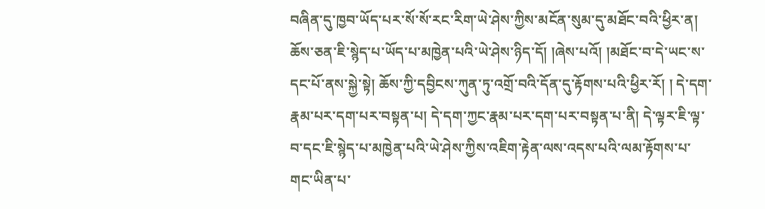བཞིན་དུ་ཁྱབ་ཡོད་པར་སོ་སོ་རང་རིག་ཡེ་ཤེས་ཀྱིས་མངོན་སུམ་དུ་མཐོང་བའི་ཕྱིར་ན། ཆོས་ཅན་ཇི་སྙེད་པ་ཡོད་པ་མཁྱེན་པའི་ཡེ་ཤེས་ཉིད་དོ། །ཞེས་པའོ། །མཐོང་བ་དེ་ཡང་ས་དང་པོ་ནས་སྐྱེ་སྟེ། ཆོས་ཀྱི་དབྱིངས་ཀུན་ཏུ་འགྲོ་བའི་དོན་དུ་རྟོགས་པའི་ཕྱིར་རོ། ། དེ་དག་རྣམ་པར་དག་པར་བསྟན་པ། དེ་དག་ཀྱང་རྣམ་པར་དག་པར་བསྟན་པ་ནི། དེ་ལྟར་ཇི་ལྟ་བ་དང་ཇི་སྙེད་པ་མཁྱེན་པའི་ཡེ་ཤེས་ཀྱིས་འཇིག་རྟེན་ལས་འདས་པའི་ལམ་རྟོགས་པ་གང་ཡིན་པ་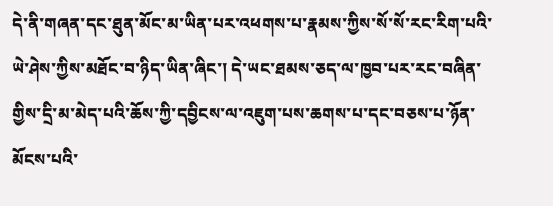དེ་ནི་གཞན་དང་ཐུན་མོང་མ་ཡིན་པར་འཕགས་པ་རྣམས་ཀྱིས་སོ་སོ་རང་རིག་པའི་ཡེ་ཤེས་ཀྱིས་མཐོང་བ་ཉིད་ཡིན་ཞིང་། དེ་ཡང་ཐམས་ཅད་ལ་ཁྱབ་པར་རང་བཞིན་གྱིས་དྲི་མ་མེད་པའི་ཆོས་ཀྱི་དབྱིངས་ལ་འཇུག་པས་ཆགས་པ་དང་བཅས་པ་ཉོན་མོངས་པའི་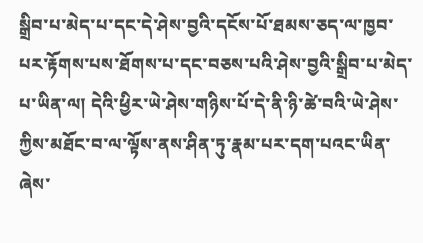སྒྲིབ་པ་མེད་པ་དང་དེ་ཤེས་བྱའི་དངོས་པོ་ཐམས་ཅད་ལ་ཁྱབ་པར་རྟོགས་པས་ཐོགས་པ་དང་བཅས་པའི་ཤེས་བྱའི་སྒྲིབ་པ་མེད་པ་ཡིན་ལ། དེའི་ཕྱིར་ཡེ་ཤེས་གཉིས་པོ་དེ་ནི་ཉི་ཚེ་བའི་ཡེ་ཤེས་ཀྱིས་མཐོང་བ་ལ་ལྟོས་ནས་ཤིན་ཏུ་རྣམ་པར་དག་པའང་ཡིན་ཞེས་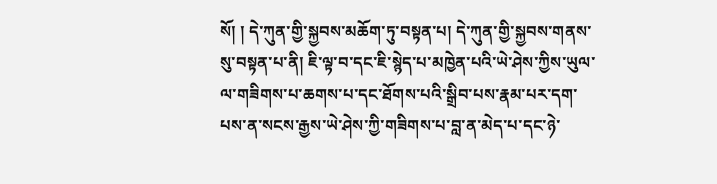སོ། ། དེ་ཀུན་གྱི་སྐྱབས་མཆོག་ཏུ་བསྟན་པ། དེ་ཀུན་གྱི་སྐྱབས་གནས་སུ་བསྟན་པ་ནི། ཇི་ལྟ་བ་དང་ཇི་སྙེད་པ་མཁྱེན་པའི་ཡེ་ཤེས་ཀྱིས་ཡུལ་ལ་གཟིགས་པ་ཆགས་པ་དང་ཐོགས་པའི་སྒྲིབ་པས་རྣམ་པར་དག་པས་ན་སངས་རྒྱས་ཡེ་ཤེས་ཀྱི་གཟིགས་པ་བླ་ན་མེད་པ་དང་ཉེ་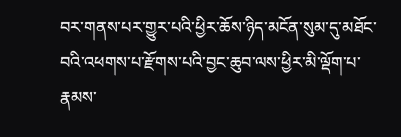བར་གནས་པར་གྱུར་པའི་ཕྱིར་ཆོས་ཉིད་མངོན་སུམ་དུ་མཐོང་བའི་འཕགས་པ་རྫོགས་པའི་བྱང་ཆུབ་ལས་ཕྱིར་མི་ལྡོག་པ་རྣམས་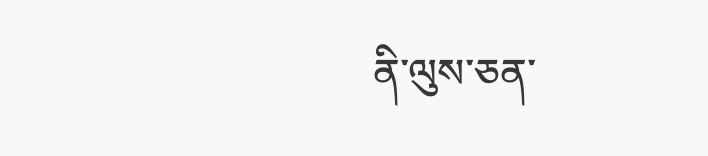ནི་ལུས་ཅན་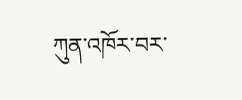ཀུན་འཁོར་བར་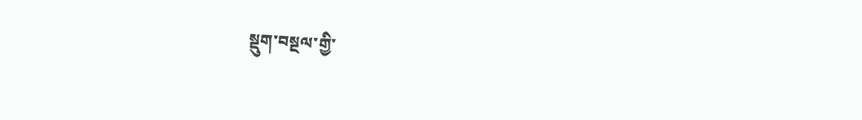སྡུག་བསྔལ་གྱི་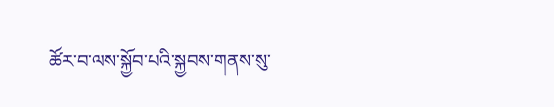ཚོར་བ་ལས་སྐྱོབ་པའི་སྐྱབས་གནས་སུ་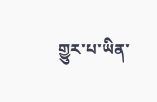གྱུར་པ་ཡིན་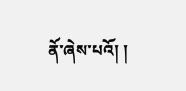ནོ་ཞེས་པའོ། །